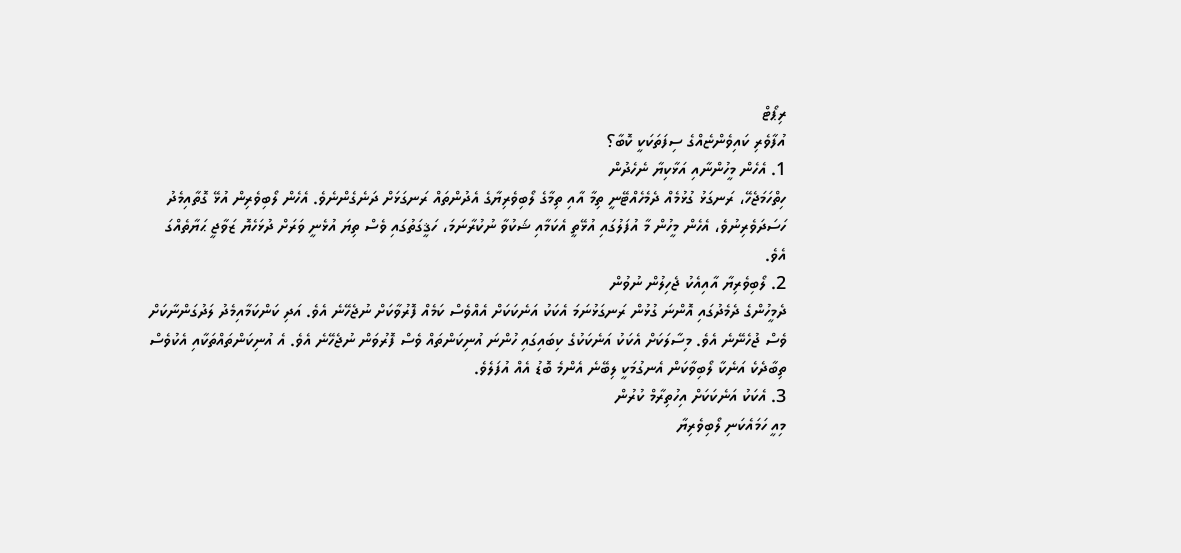ރިޕޯޓް
އުފާވެރި ކައިވެންޏެއްގެ ސިފަތަކަކީ ކޮބާ؟
1. އެހެން މީހުންނާއި އަޅާކިޔާ ނެހެދުން
ހިތްހަމަޖެހޭ، ރަނގަޅު ގުޅުމެއް ދެމެހެއްޓޭނީ ތިމާ އާއި ތިމާގެ ލޯބިވެރިޔާގެ އެދުންތައް ރަނގަޅަށް ދަނެގެންނެވެ. އެހެން ލޯބިވެރިން އުޅޭ ގޮތާއިމެދު ހަސަދަވެރިނުވެ، އެހެން މީހުން މާ އުފަލުގައި އުޅޭތީ އެކަމާއި ޝަކުވާ ނުކުރާނަމަ، ހަޤީގަތުގައި ވެސް ތިޔަ އުޅެނީ ވަރަށް ދުޅަހެޔޮ ޒަވާޖީ ޙަޔާތެއްގަ އެވެ.
2. ލޯބިވެރިޔާ އާއިއެކު ޖެހިލުން ނުވުން
ދެމީހުންގެ ދެމެދުގައި އޮންނަ ގުޅުން ރަނގަޅުނަމަ އެކަކު އަނެކަކަށް އެއްވެސް ކަމެއް ފޮރުވާކަށް ނުޖެހޭނެ އެވެ. އަދި ކަންކަމާއިމެދު ލަދުގަންނާކަށް ވެސް ޖުހެނޭނެ އެވެ. މިސާލަކަށް އެކަކު އަނެކަކުގެ ކިބައިގައި ހުންނަ އުނިކަންތައް ވެސް ފޮރުވަން ނުޖެހޭނެ އެވެ. އެ އުނިކަންތައްތަކާއި އެކުވެސް ތިބާދެކެ އަނެކާ ލޯބިވާކަން އެނގުމަކީ ލިބޭނެ އެންމެ ބޮޑު އެއް އުފަލެވެ.
3. އެކަކު އަނެކަކަށް އިހުތިރާމް ކުރުން
މިއީ ހަމައެކަނި ލޯބިވެރިޔާ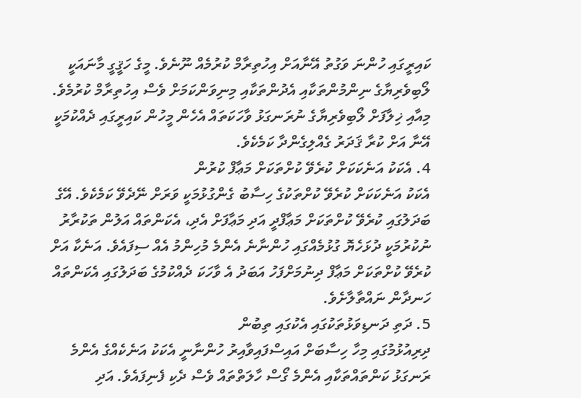ކައިރީގައި ހުންނަ ވަގުތު އޭނާއަށް އިހުތިރާމް ކުރުމެއް ނޫނެވެ. މީގެ ހަޤީގީ މާނައަކީ ލޯބިވެރިޔާގެ ނިންމުންތަކާއި އެދުންތަކާއި މިނިވަންކަމަށް ވެސް އިހުތިރާމް ކުރުމެވެ. މިއާއި ޚިލާފަށް ލޯބިވެރިޔާގެ ނުރަނގަޅު ވާހަކަތައް އެހެން މީހުން ކައިރީގައި ދެއްކުމަކީ އޭނާ އަށް ކުރާ ޤަދަރު ގެއްލިގެންދާ ކަމެކެވެ.
4. އެކަކު އަނެކަކަށް ކުރެވޭ ކުށްތަކަށް މަޢާފް ކުރުން
އެކަކު އަނެކަކަށް ކުރެވޭ ކުށްތަކުގެ ހިސާބު ގެންގުޅުމަކީ ވަރަށް ނޭދެވޭ ކަމެކެވެ. އޭގެ ބަދަލުގައި ކުރެވޭ ކުށްތަކަށް މަޢާފްދީ އަދި މަޢާފަށް އެދި، އެކަންތައް އަލުން ތަކުރާރު ނުކުރުމަކީ ދުޅަހެޔޮ ގުޅުމެއްގައި ހުންނާނެ އެންމެ މުހިންމު އެއް ސިފައެވެ. އަނެކާ އަށް ކުރެވޭ ކުށްތަކަށް މަޢާފް ދިނުމަށްފަހު އަބަދު އެ ވާހަކަ ދެއްކުމުގެ ބަދަލުގައި އެކަންތައް ހަނދާން ނައްތާލާށެވެ.
5. ދަތި ދަނޑިވަޅުތަކުގައި އެކުގައި ތިބުން
ދިރިއުޅުމުގައި މިހާ ހިސާބަށް އައިސްފައިވާއިރު ހުންނާނީ އެކަކު އަނެކެއްގެ އެންމެ ރަނގަޅު ކަންތައްތަކާއި އެންމެ ގޯސް ހާލަތްތައް ވެސް ދެކި ފެނިފައެވެ. އަދި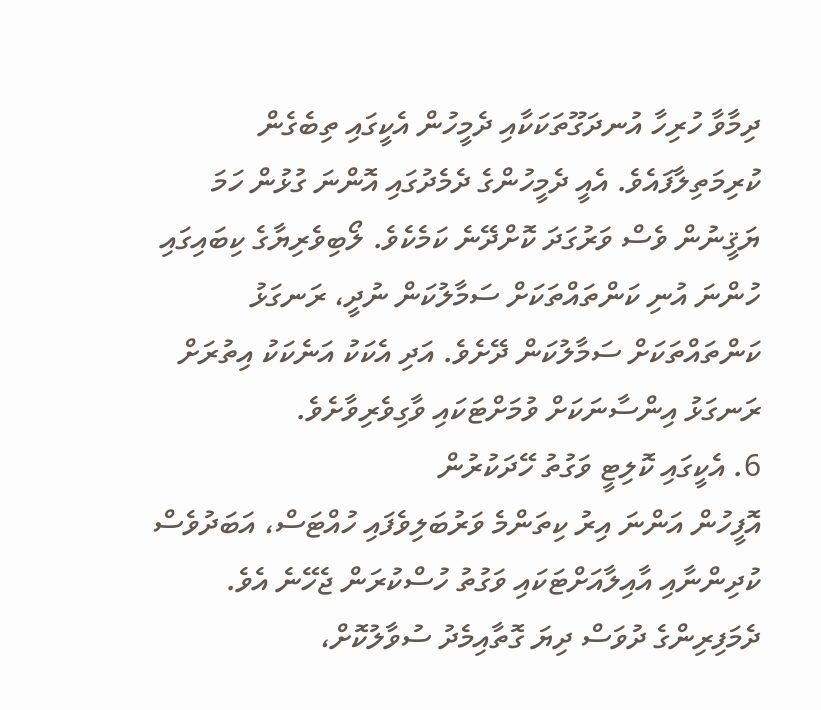ދިމާވާ ހުރިހާ އުނދަގޫތަކަކާއި ދެމީހުން އެކީގައި ތިބެގެން ކުރިމަތިލާފައެވެ. އެއީ ދެމީހުންގެ ދެމެދުގައި އޮންނަ ގުޅުން ހަމަ ޔަޤީނުން ވެސް ވަރުގަދަ ކޮށްދޭނެ ކަމެކެވެ. ލޯބިވެރިޔާގެ ކިބައިގައި ހުންނަ އުނި ކަންތައްތަކަށް ސަމާލުކަން ނުދީ، ރަނގަޅު ކަންތައްތަކަށް ސަމާލުކަން ދޭށެވެ. އަދި އެކަކު އަނެކަކު އިތުރަށް ރަނގަޅު އިންސާނަކަށް ވުމަށްޓަކައި ވާގިވެރިވާށެވެ.
6. އެކީގައި ކޮލިޓީ ވަގުތު ހޭދަކުރުން
އޮފީހުން އަންނަ އިރު ކިތަންމެ ވަރުބަލިވެފައި ހުއްޓަސް، އަބަދުވެސް ކުދިންނާއި އާއިލާއަށްޓަކައި ވަގުތު ހުސްކުރަން ޖެހޭނެ އެވެ. ދެމަފިރިންގެ ދުވަސް ދިޔަ ގޮތާއިމެދު ސުވާލުކޮށް،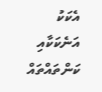އެކަކު އަނެކަކާއި ކަންތައްތައް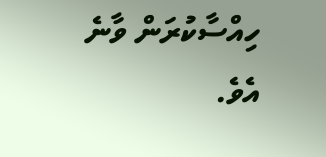ހިއްސާކުރަން ވާނެ އެވެ.